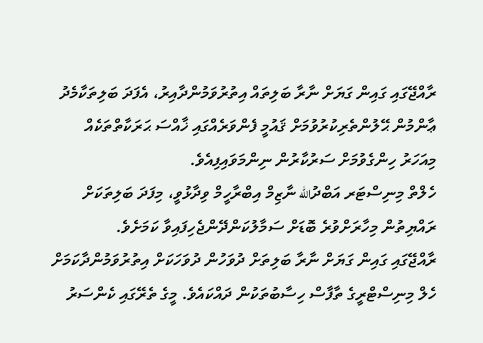ރާއްޖޭގައި ގައިން ގަޔަށް ނާރާ ބަލިތައް އިތުރުވަމުންދާއިރު، އެފަދަ ބަލިތަކާމެދު ޢާންމުން ޙޭލުންތެރިކުރުވުމަށް ޤައުމީ ފެންވަރެއްގައި ޚާއްސަ ޙަރަކާތްތަކެއް މިއަހަރު ހިންގެވުމަށް ސަރުކާރުން ނިންމަވައިފިއެވެ.
ހެލްތް މިނިސްޓަރ އަބްދުالله ނާޒިމް އިބްރާހީމް ވިދާޅުވީ، މިފަދަ ބަލިތަކަށް ރައްޔިތުން މިހާރަށްވުރެ ބޮޑަށް ސަމާލުކަންދޭންޖެހިފައިވާ ކަމަށެވެ.
ރާއްޖޭގައި ގައިން ގަޔަށް ނާރާ ބަލިތަށް ދުވަހުން ދުވަހަކަށް އިތުރުވަމުންދާކަމަށް ހެލް މިނިސްޓްރީގެ ތާފާސް ހިސާބުތަކުން ދައްކައެވެ. މީގެ ތެރޭގައި ކެންސަރު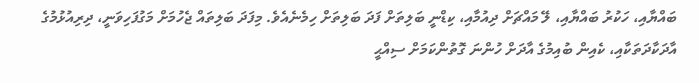ބައްޔާއި، ހަކުރު ބައްޔާއި، ލޭ މައްޗަށް ދިއުމާއި، ކިޑްނީ ބަލިތަށް ފަދަ ބަލިތަށް ހިމެނެއެވެ. މިފަދަ ބަލިތައް ޖެހުމަށް މަގުފަހިވަނީ، ދިރިއުޅުމުގެ އާދަކާދަތަކާއި، ކެއިން ބުއިމުގެ އާދަށް ހުންނަ ގޮތުންކަމަށް ސިއްޙީ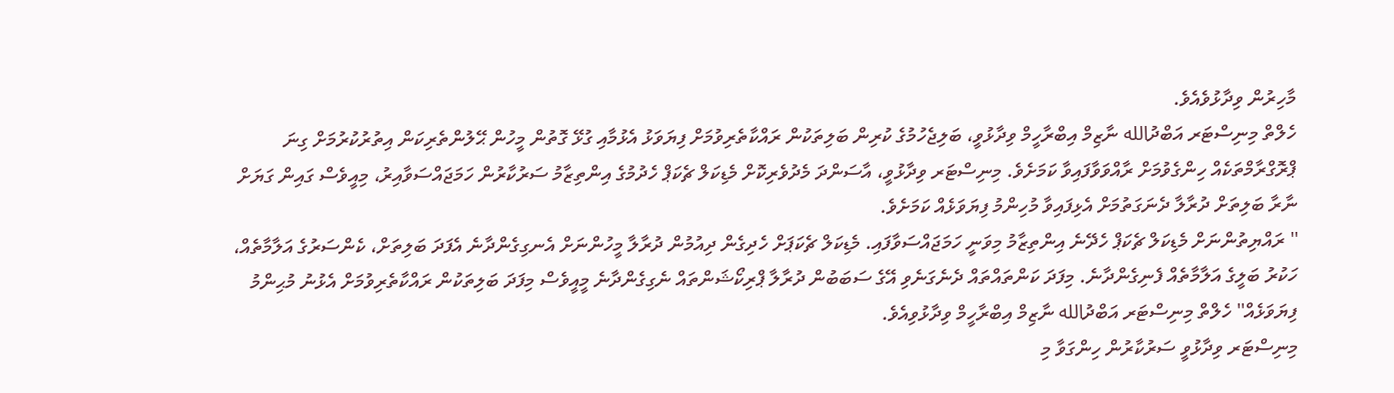މާހިރުން ވިދާޅުވެއެވެ.
ހެލްތް މިނިސްޓަރ އަބްދުالله ނާޒިމް އިބްރާހީމް ވިދާޅުވީ، ބަލިޖެހުމުގެ ކުރިން ބަލިތަކުން ރައްކާތެރިވުމަށް ފިޔަވަޅު އެޅުމާއި ގުޅޭ ގޮތުން މީހުން ޙޭލުންތެރިކަން އިތުރުކުރުމަށް ގިނަ ޕްރޮގްރާމްތަކެއް ހިންގެވުމަށް ރާއްވަވާފައިވާ ކަމަށެވެ. މިނިސްޓަރ ވިދާޅުވީ، އާސަންދަ މެދުވެރިކޮށް މެޑިކަލް ޗެކަޕް ހެދުމުގެ އިންތިޒާމު ސަރުކާރުން ހަމަޖައްސަވާއިރު، މިއީވެސް ގައިން ގަޔަށް ނާރާ ބަލިތަށް ދުރާލާ ދެނަގަތުމަށް އެޅިފައިވާ މުހިންމު ފިޔަވަޅެއް ކަމަށެވެ.
'' ރައްޔިތުންނަށް މެޑިކަލް ޗެކަޕް ހެދޭނެ އިންތިޒާމު މިވަނީ ހަމަޖައްސަވާފައި. މެޑިކަލް ޗެކަޕަށް ހެދިގެން ދިއުމުން ދުރާލާ މީހުންނަށް އެނގިގެންދާނެ އެފަދަ ބަލިތަށް، ކެންސަރުގެ އަލާމާތެއް، ހަކުރު ބަލީގެ އަލާމާތެއް ފެނިގެންދާނެ. މިފަދަ ކަންތައްތައް ދެނެގަނެވި އޭގެ ސަބަބުން ދުރާލާ ޕްރިކޯޝަންތައް ނެގިގެންދާނެ މީއީވެސް މިފަދަ ބަލިތަކުން ރައްކާތެރިވުމަށް އެޅުނު މުޙިންމު ފިޔަވަޅެއް'' ހެލްތް މިނިސްޓަރ އަބްދުالله ނާޒިމް އިބްރާހީމް ވިދާޅުވިއެވެ.
މިނިސްޓަރ ވިދާޅުވީ ސަރުކާރުން ހިންގަވާ މި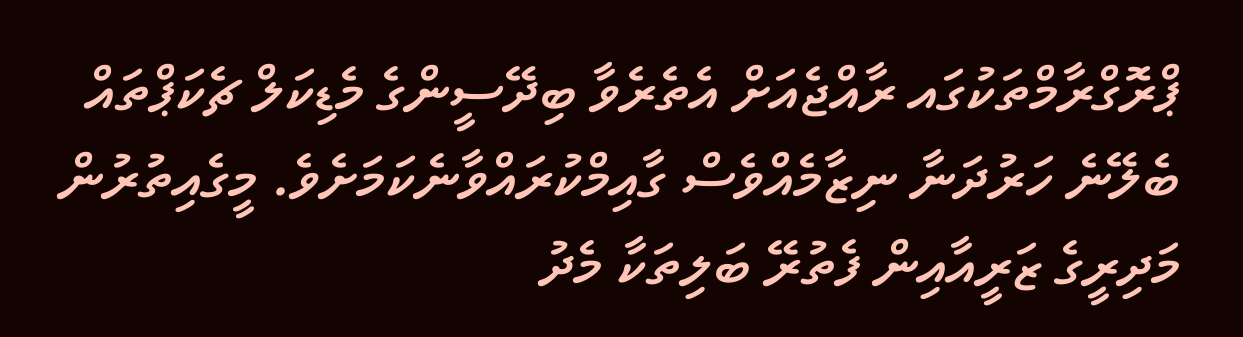ޕްރޮގްރާމްތަކުގައ ރާއްޖެއަށް އެތެރެވާ ބިދޭސީންގެ މެޑިކަލް ޗެކަޕްތައް ބެލޭނެ ހަރުދަނާ ނިޒާމެއްވެސް ގާއިމްކުރައްވާނެކަމަށެވެ. މީގެއިތުރުން މަދިރީގެ ޒަރީއާއިން ފެތުރޭ ބަލިތަކާ މެދު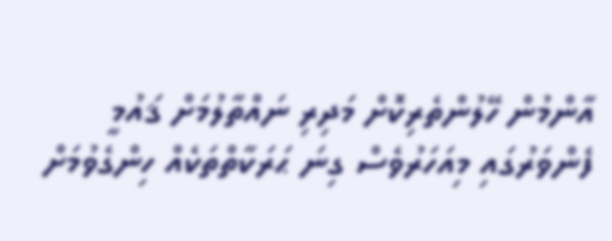އާންމުން ހޭލުންތެރިކޮށް މަދިރި ނައްތާލުމަށް ޤައުމީ ފެންވަރުގައި މިއަހަރުވެސް ގިނަ ޙަރަކާތްތަކެއް ހިންގެވުމަށް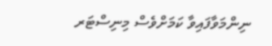ނިންމަވާފައިވާ ކަމަށްވެސް މިނިސްޓަރ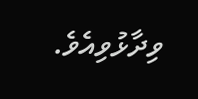ވިދާޅުވިއެވެ.